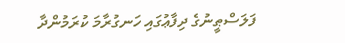ފަލަސްޠީނުގެ ދިފާޢުގައި ހަނގުރާމަ ކުރަމުންދާ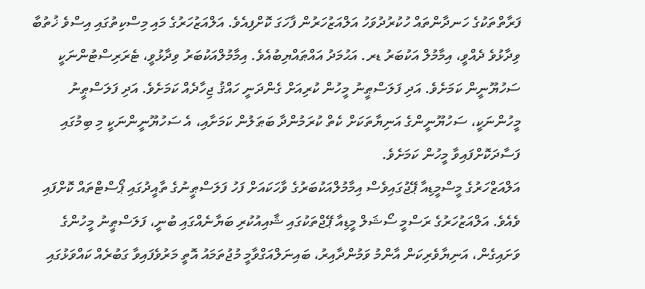ފަރާތްތަކުގެ ހަނދާންތައް ހުކުރުދުވަހު އަލްއަޒުހަރުން ފާހަގަ ކޮށްފިއެވެ. އަލްއަޒުހަރުގެ މައި މިސްކިތުގައި އިސްވެ ޚުތުބާ ވިދާޅުވެ ދެއްވީ، އިމާމުލް އަކުބަރު ޑރ. އަޙުމަދު އައްޠައްޔިބުއެވެ. އިމާމުލްއަކުބަރު ވިދާޅުވީ، ޓެރަރިސްޓުންނަކީ ސަހުޔޫނީން ކަމަށެވެ. އަދި ފަލަސްޠީނު މީހުން ކުރިއަށް ގެންދަނީ ހައްޤު ޖިހާދެއް ކަމަށެވެ. އަދި ފަލަސްޠީނު މީހުންނަކީ، ސަހުޔޫނީންގެ އަނިޔާތަކަށް ކެތް ކުރަމުންދާ ބަޠަލުން ކަމަށާއި، އެ ސަހުޔޫނީންނަކީ މި ބިމުގައި ފަސާދަކޮށްފައިވާ މީހުން ކަމަށެވެ.
އަލްއަޒްހަރުގެ މީސްމީޑިއާ ޕޭޖުގައިވެސް އިމާމުލްއަކުބަރުގެ ވާހަކައަށް ފަހު ފަލަސްޠީނުގެ ތާއީދުގައި ޕޯސްޓްތައް ކޮށްފައި ވެއެވެ. އަލްއަޒުހަރުގެ ރަސްމީ ސޯޝަލް މީޑިއާ ޕޭޖްތަކުގައި ޝާއިއުކުރި ބަޔާނެއްގައި ބުނީ، ފަލަސްޠީނު މީހުންގެ ވަށައިގެން، އަނިޔާވެރިކަން އާންމު ވަމުންދާއިރު، ބައިނަލްއަގްވާމީ މުޖުތަމައު އޮތީ މަރުވެފައިވާ ގަބުރެއް ކައްވަޅުގައި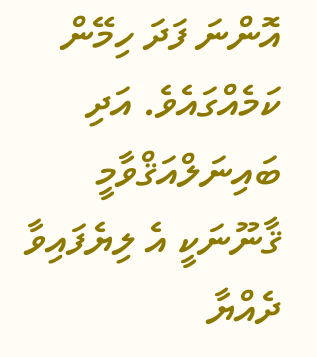އޮންނަ ފަދަ ހިމޭން ކަމެއްގައެވެ. އަދި ބައިނަލްއަޤްވާމީ ޤާނޫނަކީ އެ ލިޔެފައިވާ ދެއްޔާ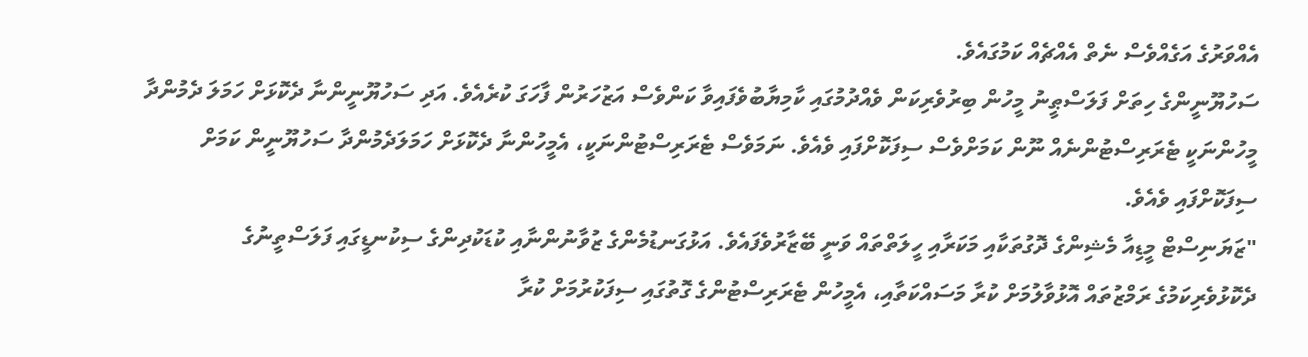އެއްވަރުގެ އަގެއްވެސް ނެތް އެއްޗެއް ކަމުގައެވެ.
ސަހުޔޫނީންގެ ހިތަށް ފަލަސްޠީނު މީހުން ބިރުވެރިކަން ވެއްދުމުގައި ކާމިޔާބުވެފައިވާ ކަންވެސް އަޒުހަރުން ފާހަގަ ކުރެއެވެ. އަދި ސަހުޔޫނީންނާ ދެކޮޅަށް ހަމަލަ ދެމުންދާ މީހުންނަކީ ޓެރަރިސްޓުންނެއް ނޫން ކަމަށްވެސް ސިފަކޮށްފައި ވެއެވެ. ނަމަވެސް ޓެރަރިސްޓުންނަކީ، އެމީހުންނާ ދެކޮޅަށް ހަމަލަދެމުންދާ ސަހުޔޫނީން ކަމަށް ސިފަކޮށްފައި ވެއެވެ.
"ޒަޔަނިސްޓް މީޑިއާ މެޝިންގެ ދޮގުތަކާއި މަކަރާއި ހީލަތްތައް ވަނީ ބޭޒާރުވެފައެވެ. އަޅުގަނޑުމެންގެ ޒުވާނުންނާއި ކުޑަކުދިންގެ ސިކުނޑީގައި ފަލަސްތީނުގެ ދެކޮޅުވެރިކަމުގެ ރަމްޒުތައް އޮޅުވާލުމަށް ކުރާ މަސައްކަތާއި، އެމީހުން ޓެރަރިސްޓުންގެ ގޮތުގައި ސިފަކުރުމަށް ކުރާ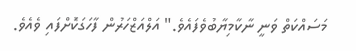މަސައްކަތް ވަނީ ނާކާމިޔާބުވެފައެވެ." އަލްއަޒްހަރުން ފާހަގަކޮށްފައި ވެއެވެ.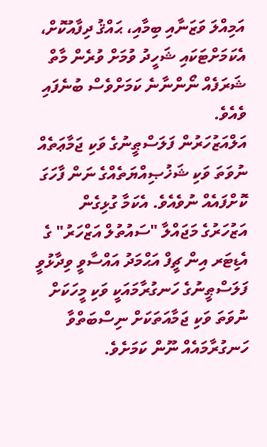އަމިއްލަ ވަޒަނާއި ބިމާއި، ޙައްޤު ދިފާއުކޮށް، އެކަމަށްޓަކައި ޝަހީދު ވުމަށް ވުރެން މާތް ޝަރަފެއް ނޯންނާނެ ކަމަށްވެސް ބުނެފައި ވެއެވެ.
އަލްއަޒުހަރުން ފަލަސްޠީނުގެ ވަކި ޖަމާޢަތެއް ނުވަތަ ވަކި ޝަޚުޞިއްޔަތެއްގެ ނަން ފާހަގަ ކޮށްފައެއް ނުވެއެވެ. އެކަމާ ގުޅިގެން އަޒުހަރުގެ މަޖައްލާ "ސައުތުލް އަޒްހަރު" ގެ އެޑިޓަރ އިން ޗީފް އަޙްމަދު އައްސާވީ ވިދާޅުވީ ފަލަސްޠީނުގެ ހަނގުރާމައަކީ ވަކި މީހަކަށް ނުވަތަ ވަކި ޖަމާއަތަކަށް ނިސްބަތްވާ ހަނގުރާމައެއް ނޫން ކަމަށެވެ.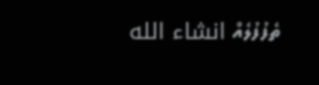ތެފުފުލެއް انشاء الله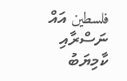فلسطين އައް ނަސްރާއި ކާމިޔަބު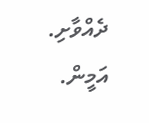ދެއްވާށި. އަމީން.